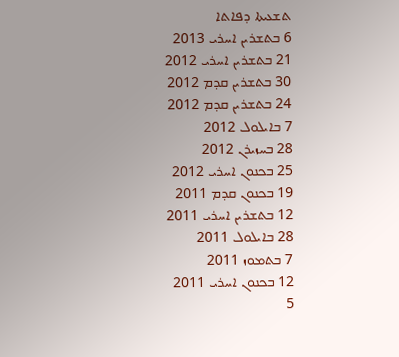ܬܫܥܝܬܐ ܕܦܐܬܐ
6 ܒܬܫܪܝܢ ܐܚܪܝ 2013
21 ܒܬܫܪܝܢ ܐܚܪܝ 2012
30 ܒܬܫܪܝܢ ܩܕܡ 2012
24 ܒܬܫܪܝܢ ܩܕܡ 2012
7 ܒܐܝܠܘܠ 2012
28 ܒܚܙܝܪܢ 2012
25 ܒܟܢܘܢ ܐܚܪܝ 2012
19 ܒܟܢܘܢ ܩܕܡ 2011
12 ܒܬܫܪܝܢ ܐܚܪܝ 2011
28 ܒܐܝܠܘܠ 2011
7 ܒܬܡܘܙ 2011
12 ܒܟܢܘܢ ܐܚܪܝ 2011
5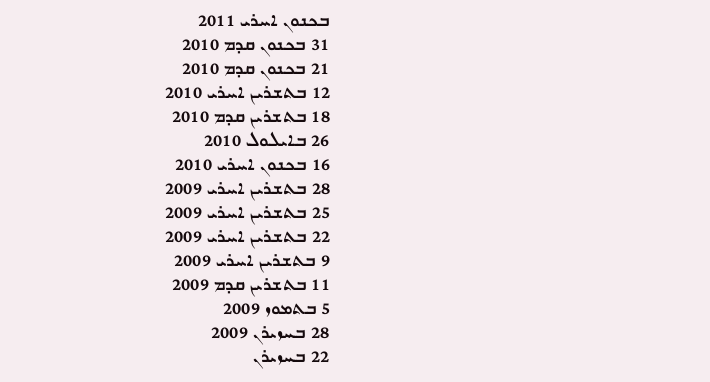ܒܟܢܘܢ ܐܚܪܝ 2011
31 ܒܟܢܘܢ ܩܕܡ 2010
21 ܒܟܢܘܢ ܩܕܡ 2010
12 ܒܬܫܪܝܢ ܐܚܪܝ 2010
18 ܒܬܫܪܝܢ ܩܕܡ 2010
26 ܒܐܝܠܘܠ 2010
16 ܒܟܢܘܢ ܐܚܪܝ 2010
28 ܒܬܫܪܝܢ ܐܚܪܝ 2009
25 ܒܬܫܪܝܢ ܐܚܪܝ 2009
22 ܒܬܫܪܝܢ ܐܚܪܝ 2009
9 ܒܬܫܪܝܢ ܐܚܪܝ 2009
11 ܒܬܫܪܝܢ ܩܕܡ 2009
5 ܒܬܡܘܙ 2009
28 ܒܚܙܝܪܢ 2009
22 ܒܚܙܝܪܢ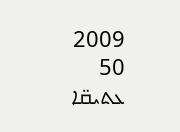2009
50 ܥܬܝܩ̈ܐ